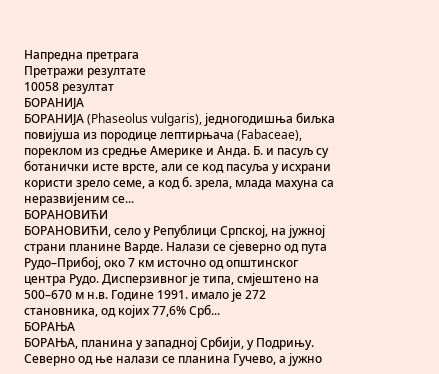Напредна претрага
Претражи резултате
10058 резултат
БОРАНИЈА
БОРАНИЈА (Phaseolus vulgaris), једногодишња биљка повијуша из породице лептирњача (Fabaceae), пореклом из средње Америке и Анда. Б. и пасуљ су ботанички исте врсте, али се код пасуља у исхрани користи зрело семе, а код б. зрела, млада махуна са неразвијеним се...
БОРАНОВИЋИ
БОРАНОВИЋИ, село у Републици Српској, на јужној страни планине Варде. Налази се сјеверно од пута Рудо–Прибој, око 7 км источно од општинског центра Рудо. Дисперзивног је типа, смјештено на 500–670 м н.в. Године 1991. имало је 272 становника, од којих 77,6% Срб...
БОРАЊА
БОРАЊА, планина у западној Србији, у Подрињу. Северно од ње налази се планина Гучево, а јужно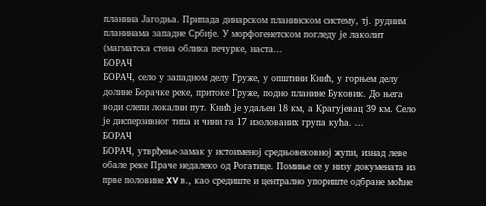планина Јагодња. Припада динарском планинском систему, тј. рудним планинама западне Србије. У морфогенетском погледу је лаколит (магматска стена облика печурке, наста...
БОРАЧ
БОРАЧ, село у западном делу Груже, у општини Кнић, у горњем делу долине Борачке реке, притоке Груже, подно планине Буковик. До њега води слепи локални пут. Кнић је удаљен 18 км, а Крагујевац 39 км. Село је дисперзивног типа и чини га 17 изолованих група кућа. ...
БОРАЧ
БОРАЧ, утврђење-замак у истоименој средњовековној жупи, изнад леве обале реке Праче недалеко од Рогатице. Помиње се у низу докумената из прве половине XV в., као средиште и централно упориште одбране моћне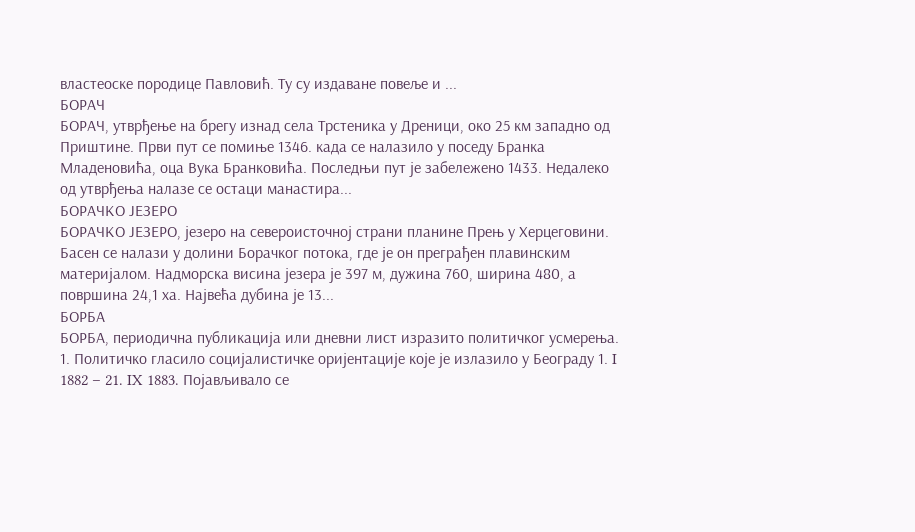властеоске породице Павловић. Ту су издаване повеље и ...
БОРАЧ
БОРАЧ, утврђење на брегу изнад села Трстеника у Дреници, око 25 км западно од Приштине. Први пут се помиње 1346. када се налазило у поседу Бранка Младеновића, оца Вука Бранковића. Последњи пут је забележено 1433. Недалеко од утврђења налазе се остаци манастира...
БОРАЧКО ЈЕЗЕРО
БОРАЧКО ЈЕЗЕРО, језеро на североисточној страни планине Прењ у Херцеговини. Басен се налази у долини Борачког потока, где је он преграђен плавинским материјалом. Надморска висина језера је 397 м, дужина 760, ширина 480, а површина 24,1 ха. Највећа дубина је 13...
БОРБА
БОРБА, периодична публикација или дневни лист изразито политичког усмерења. 1. Политичко гласило социјалистичке оријентације које је излазило у Београду 1. I 1882 – 21. IX 1883. Појављивало се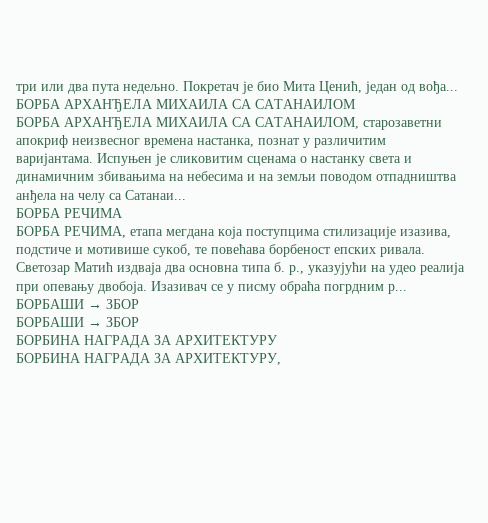три или два пута недељно. Покретач је био Мита Ценић, један од вођа...
БОРБА АРХАНЂЕЛА МИХАИЛА СА САТАНАИЛОМ
БОРБА АРХАНЂЕЛА МИХАИЛА СА САТАНАИЛОМ, старозаветни апокриф неизвесног времена настанка, познат у различитим варијантама. Испуњен је сликовитим сценама о настанку света и динамичним збивањима на небесима и на земљи поводом отпадништва анђела на челу са Сатанаи...
БОРБА РЕЧИМА
БОРБА РЕЧИМА, етапа мегдана која поступцима стилизације изазива, подстиче и мотивише сукоб, те повећава борбеност епских ривала. Светозар Матић издваја два основна типа б. р., указујући на удео реалија при опевању двобоја. Изазивач се у писму обраћа погрдним р...
БОРБАШИ → ЗБОР
БОРБАШИ → ЗБОР
БОРБИНА НАГРАДА ЗА АРХИТЕКТУРУ
БОРБИНА НАГРАДА ЗА АРХИТЕКТУРУ,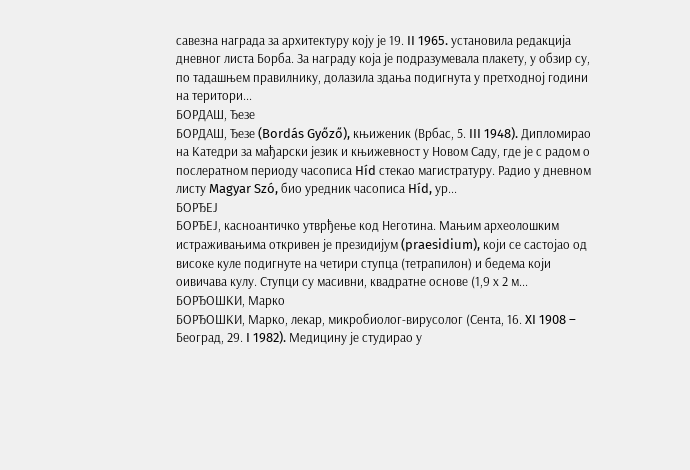савезна награда за архитектуру коју је 19. II 1965. установила редакција дневног листа Борба. За награду која је подразумевала плакету, у обзир су, по тадашњем правилнику, долазила здања подигнута у претходној години на територи...
БОРДАШ, Ђезе
БОРДАШ, Ђезе (Bordás Győző), књиженик (Врбас, 5. III 1948). Дипломирао на Катедри за мађарски језик и књижевност у Новом Саду, где је с радом о послератном периоду часописа Híd стекао магистратуру. Радио у дневном листу Magyar Szó, био уредник часописа Híd, ур...
БОРЂЕЈ
БОРЂЕЈ, касноантичко утврђење код Неготина. Мањим археолошким истраживањима откривен је президијум (praesidium), који се састојао од високе куле подигнуте на четири ступца (тетрапилон) и бедема који оивичава кулу. Ступци су масивни, квадратне основе (1,9 х 2 м...
БОРЂОШКИ, Марко
БОРЂОШКИ, Марко, лекар, микробиолог-вирусолог (Сента, 16. XI 1908 – Београд, 29. I 1982). Медицину је студирао у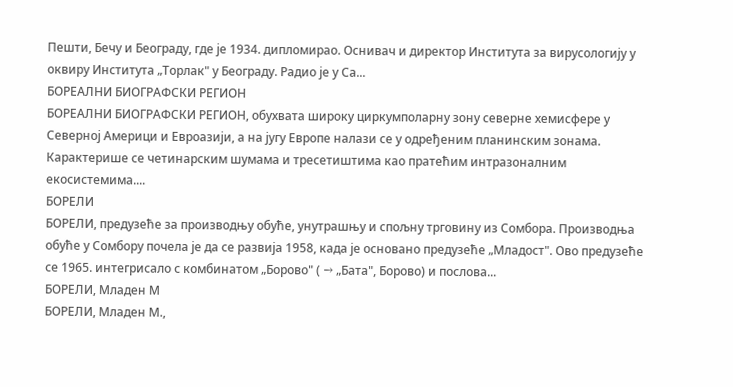Пешти, Бечу и Београду, где је 1934. дипломирао. Оснивач и директор Института за вирусологију у оквиру Института „Торлак" у Београду. Радио је у Са...
БОРЕАЛНИ БИОГРАФСКИ РЕГИОН
БОРЕАЛНИ БИОГРАФСКИ РЕГИОН, обухвата широку циркумполарну зону северне хемисфере у Северној Америци и Евроазији, а на југу Европе налази се у одређеним планинским зонама. Карактерише се четинарским шумама и тресетиштима као пратећим интразоналним екосистемима....
БОРЕЛИ
БОРЕЛИ, предузеће за производњу обуће, унутрашњу и спољну трговину из Сомбора. Производња обуће у Сомбору почела је да се развија 1958, када је основано предузеће „Младост". Ово предузеће се 1965. интегрисало с комбинатом „Борово" ( → „Бата", Борово) и послова...
БОРЕЛИ, Младен М
БОРЕЛИ, Младен М.,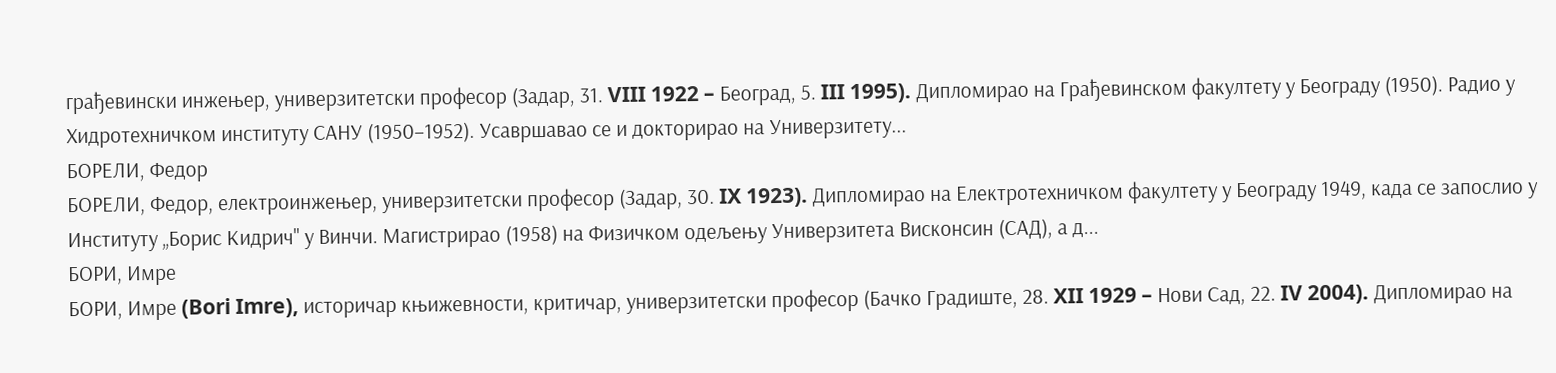грађевински инжењер, универзитетски професор (Задар, 31. VIII 1922 – Београд, 5. III 1995). Дипломирао на Грађевинском факултету у Београду (1950). Радио у Хидротехничком институту САНУ (1950–1952). Усавршавао се и докторирао на Универзитету...
БОРЕЛИ, Федор
БОРЕЛИ, Федор, електроинжењер, универзитетски професор (Задар, 30. IX 1923). Дипломирао на Електротехничком факултету у Београду 1949, када се запослио у Институту „Борис Кидрич" у Винчи. Магистрирао (1958) на Физичком одељењу Универзитета Висконсин (САД), а д...
БОРИ, Имре
БОРИ, Имре (Bori Imre), историчар књижевности, критичар, универзитетски професор (Бачко Градиште, 28. XII 1929 – Нови Сад, 22. IV 2004). Дипломирао на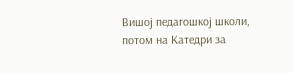Вишој педагошкој школи, потом на Катедри за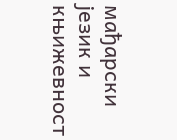мађарски језик и књижевност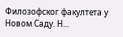Филозофског факултета у Новом Саду. Н...